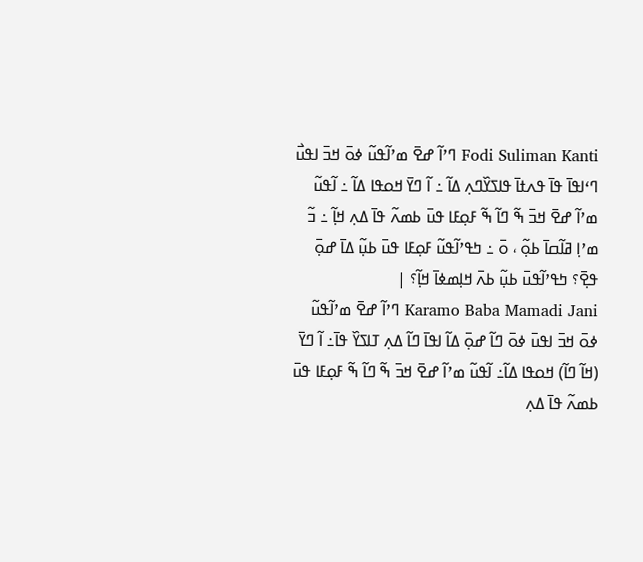Fodi Suliman Kanti ߣߴߊ߬ ߝߐ߫ ߘߴߊ߬ߟߎ߬ ߦߋ߫ ߞߏ߫ ߊߟߎ߯ ߣߵߊߟߊ߫ ߟߊ߫ ߟߍߙߊ߫ ߟߊߖߌ߰ߣߍ߲ ߡߊ߬ ߸ ߊ߬ ߣߌ߫ ߞߋߟߊ ߡߊ߬ ߸ ߊ߬ߟߎ߬ ߘߴߊ߬ ߝߐ߫ ߞߏ߫ ߒ߬ ߣߊ߬ ߒ߬ ߓߋ߲ߓߊ ߟߎ߫ ߕߘߍ߬ ߟߊ߫ ߡߍ߲ ߞߊ߲߬ ߸ ߏ߬ ߘߴߊ߲ ߥߊ߬ߛߊ߫ ߕߋ߲߬ ، ߋ߫ ߸ ߤߟߴߊ߬ߟߎ߬ ߓߋ߲ߓߊ ߟߎ߫ ߕߎ߲߬ ߡߊ߫ ߝߋ߲߫ ߟߐ߲߫؟ ߤߟߴߊ߬ߟߎ߫ ߕߎ߲߬ ߕߍ߫ ߞߊ߲ߘߦߊ߫ ߞߊ߲߬؟ |
Karamo Baba Mamadi Jani ߣߴߊ߬ ߝߐ߫ ߘߴߊ߬ߟߎ߬ ߦߋ߫ ߞߏ߫ ߊߟߎ߫ ߦߋ߫ ߣߊ߬ ߝߋ߲߫ ߡߊ߬ ߊߟߊ߫ ߣߊ߬ ߡߍ߲ ߠߊߖߌ߰ ߟߊ߫߸ ߊ߬ ߣߌ߫ (ߞߊ߬ ߣߊ߬) ߞߋߟߊ ߡߊ߬߸ ߊ߬ߟߎ߬ ߘߴߊ߬ ߝߐ߫ ߞߏ߫ ߒ߬ ߣߊ߬ ߒ߬ ߓߋ߲ߓߊ ߟߎ߫ ߕߘߍ߬ ߟߊ߫ ߡߍ߲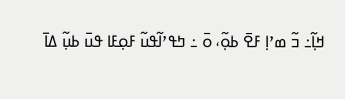ߞߊ߲߬߸ ߏ߬ ߘߴߊ߲ ߓߐ߫ ߕߋ߲߬، ߋ߫ ߸ ߤߟߴߊ߬ߟߎ߬ ߓߋ߲ߓߊ ߟߎ߫ ߕߎ߲߬ ߡߊ߫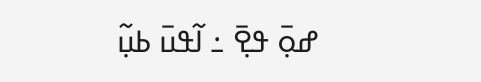ߝߋ߲߫ ߟߐ߲߫ ߸ ߊ߬ߟߎ߫ ߕߎ߲߬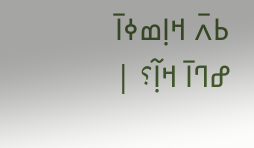ߕߍ߫ ߞߊ߲ߘߦߊ߫ ߝߣߊ߫ ߞߊ߲߬؟ |